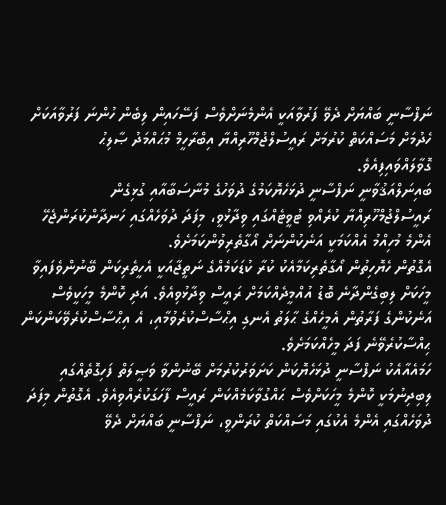ނަފްސާނީ ބައްޔަށް ދެވޭ ފަރުވާއަކީ އެންމެނަށްވެސް ފަސޭހައިން ލިބެން ހުންނަ ފަރުވާއަކަށް ހެދުމަށް މަސައްކަތް ކުރުމަށް ރައީސުލްޖުމްހޫރިއްޔާ އިބްރާހީމް މުޙައްމަދު ޞާލިޙު ގޮވާލައްވައިފިއެވެ.
ބައިނަލްއަޤުވާނީ ނަފްސާނީ ދުޅަހެޔޮކަމުގެ ދުވަހުގެ މުނާސަބާއާއި ގުޅިގެން ރައީސުލްޖުމްހޫރިއްޔާ ކުރެއްވި ޓުވީޓެއްގައި ވިދާޅުވީ، މިފަދަ ދުވަހެއްގައި ހަނދާންކުރަންޖެހޭ އެންމެ މުހިއްމު އެއްކަމަކީ އަނެކުންނަށް އޯގާތެރިވުންކަމަށެވެ.
އެގޮތުން ހެޔޮހިތުން އޯގާތެރިކަމާއެކު ކުރާ ކުޑަކަމެއްގެ ނަތީޖާއަކީ އެހީތެރިކަން ބޭނުންވެފައިވާ މީހަކަށް ލިބިގެންދާނެ ބޮޑު އުއްމީދެއްކަމަށް ރައީސް ވިދާޅުވިއެވެ. އަދި ކޮންމެ މީހަކީވެސް އަނެކުންގެ ފަރާތުން އެމީހެއްގެ ޙާލަތު އެނގި އިޙްސާސްކުރެވުމާއި، އެ އިޙްސާސްކުރެވޭކަންކަން ޙިއްސާކުރެވޭނެ ފަދަ މީހެއްކަމަށެވެ.
ހަމައެއާއެކު ނަފްސާނީ ދުޅަހެޔޮކަން ކަށަވަރުކުރުމަށް ބޭނުންވާ ވަޞީލަތް ފަހިގޮތެއްގައި ލިބިދިނުމަކީ ކޮންމެ މީހަކަށްވެސް ޙައްގުވާކަމެއްކަން ރައީސް ފާހަގަކުރެއްވިއެވެ. އެގޮތުން މިފަދަ ދުވަހެއްގައި އެންމެ އެކުގައި މަސައްކަތް ކުރަންވީ، ނަފްސާނީ ބައްޔަށް ދެވޭ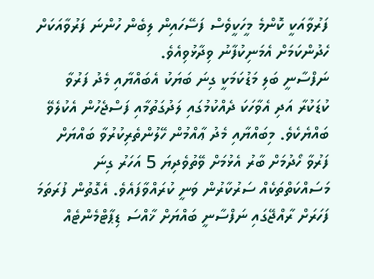ފަރުވާއަކީ ކޮންމެ މީހަކީވެސް ފަސޭހައިން ލިބެން ހުންނަ ފަރުވާއަކަށް ހެދުންކަމަށް އެމަނިކުފާނު ވިދާޅުވިއެވެ.
ނަފްސާނީ ބަލި މަޑުކަމަކީ ގިނަ ބަޔަކު އެބައްޔާއި މެދު ފަރުވާ ކުޑަކުރާ އަދި އެވާހަކަ ދެއްކުމުގައި ލަދުގަތުމާއި ފަސްޖެހުން އެކުލެވޭ ބައްޔެކެވެ. މިބައްޔާއި މެދު ޢާއްމުން ހޭލުންތެރިކުރުވާ ބައްޔަށް ފަރުވާ ހޯދުމަށް ބާރު އެޅުމަށް ވޭތުވެދިޔަ 5 އަހަރު ގިނަ މަސައްކަތްތަކެއް ސަރުކާރުން ވަނީ ކުރައްވާފައެވެ. އެގޮތުން ފުރަތަމަ ފަހަރަށް ރާއްޖޭގައި ނަފްސާނީ ބައްޔަށް ޚާއްސަ ޑިޕާޓްމެންޓެއް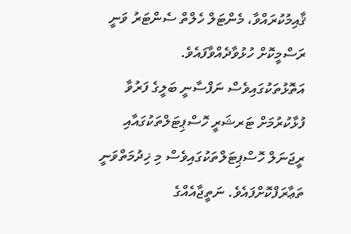ޤާއިމުކުރައްވާ، މެންޓަލް ހެލްތް ސެންޓަރު ވަނީ ރަސްމީކޮށް ހުޅުވާދެއްވާފައެވެ.
އަތޮޅުތަކުގައިވެސް ނަފްސާނީ ބަލީގެ ފަރުވާ ފުޅާކުރުމަށް ޓަރޝަރީ ހޮސްޕިޓަލްތަކުގައާއި ރީޖަނަލް ހޮސްޕިޓަލްތަކުގައިވެސް މި ޚިދުމަތްވަނީ ތަޢާރަފްކޮށްފައެވެ. ނަތީޖާއެއްގެ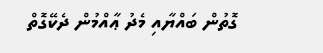ގޮތުން ބައްޔާއި މެދު ޢާއްމުން ދެކޭގޮތް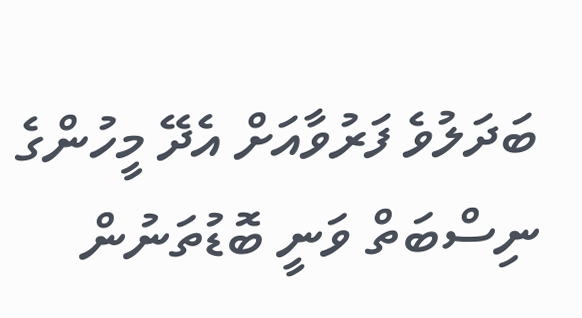ބަދަލުވެ ފަރުވާއަށް އެދޭ މީހުންގެ ނިސްބަތް ވަނީ ބޮޑުތަނުން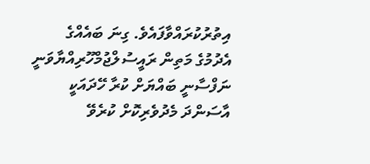އިތުރުކުރައްވާފައެވެ. ގިނަ ބައެއްގެ އެދުމުގެ މަތިން ރައީސުލްޖުމްހޫރިއްޔާވަނީ ނަފްސާނީ ބައްޔަށް ކުރާ ހޭދައަކީ އާސަންދަ މެދުވެރިކޮށް ކުރެވޭ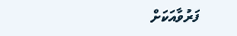ފަރުވާއަކަށް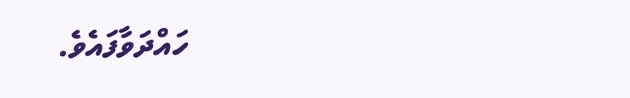ހައްދަވާފައެވެ.